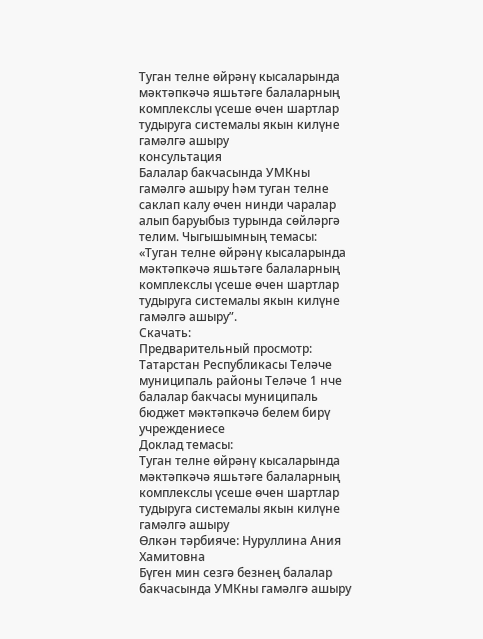Туган телне өйрәнү кысаларында мәктәпкәчә яшьтәге балаларның комплекслы үсеше өчен шартлар тудыруга системалы якын килүне гамәлгә ашыру
консультация
Балалар бакчасында УМКны гамәлгә ашыру һәм туган телне саклап калу өчен нинди чаралар алып баруыбыз турында сөйләргә телим. Чыгышымның темасы: «Туган телне өйрәнү кысаларында мәктәпкәчә яшьтәге балаларның комплекслы үсеше өчен шартлар тудыруга системалы якын килүне гамәлгә ашыру”.
Скачать:
Предварительный просмотр:
Татарстан Республикасы Теләче муниципаль районы Теләче 1 нче балалар бакчасы муниципаль бюджет мәктәпкәчә белем бирү учреждениесе
Доклад темасы:
Туган телне өйрәнү кысаларында мәктәпкәчә яшьтәге балаларның комплекслы үсеше өчен шартлар тудыруга системалы якын килүне гамәлгә ашыру
Өлкән тәрбияче: Нуруллина Ания Хамитовна
Бүген мин сезгә безнең балалар бакчасында УМКны гамәлгә ашыру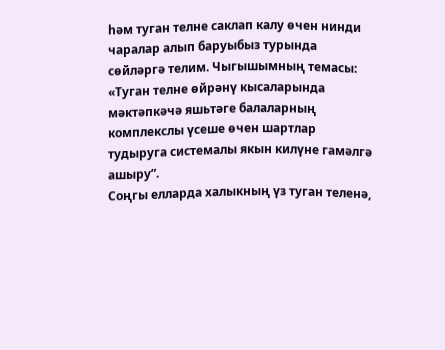һәм туган телне саклап калу өчен нинди чаралар алып баруыбыз турында сөйләргә телим. Чыгышымның темасы: «Туган телне өйрәнү кысаларында мәктәпкәчә яшьтәге балаларның комплекслы үсеше өчен шартлар тудыруга системалы якын килүне гамәлгә ашыру”.
Соңгы елларда халыкның үз туган теленә,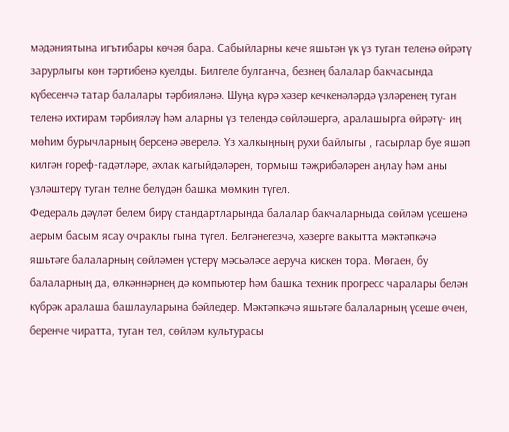мәдәниятына игътибары көчәя бара. Сабыйларны кече яшьтән үк үз туган теленә өйрәтү зарурлыгы көн тәртибенә куелды. Билгеле булганча, безнең балалар бакчасында күбесенчә татар балалары тәрбияләнә. Шуңа күрә хәзер кечкенәләрдә үзләренең туган теленә ихтирам тәрбияләү һәм аларны үз телендә сөйләшергә, аралашырга өйрәтү- иң мөһим бурычларның берсенә әверелә. Үз халкыңның рухи байлыгы , гасырлар буе яшәп килгән гореф-гадәтләре, әхлак кагыйдәләрен, тормыш тәҗрибәләрен аңлау һәм аны үзләштерү туган телне белүдән башка мөмкин түгел.
Федераль дәүләт белем бирү стандартларында балалар бакчаларныда сөйләм үсешенә аерым басым ясау очраклы гына түгел. Белгәнегезчә, хәзерге вакытта мәктәпкәчә яшьтәге балаларның сөйләмен үстерү мәсьәләсе аеруча кискен тора. Мөгаен, бу балаларның да, өлкәннәрнең дә компьютер һәм башка техник прогресс чаралары белән күбрәк аралаша башлауларына бәйледер. Мәктәпкәчә яшьтәге балаларның үсеше өчен, беренче чиратта, туган тел, сөйләм культурасы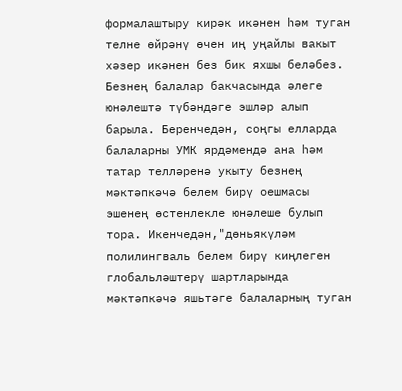формалаштыру кирәк икәнен һәм туган телне өйрәнү өчен иң уңайлы вакыт хәзер икәнен без бик яхшы беләбез.
Безнең балалар бакчасында әлеге юнәлештә түбәндәге эшләр алып барыла. Беренчедән, соңгы елларда балаларны УМК ярдәмендә ана һәм татар телләренә укыту безнең мәктәпкәчә белем бирү оешмасы эшенең өстенлекле юнәлеше булып тора. Икенчедән,"дөньякүләм полилингваль белем бирү киңлеген глобальләштерү шартларында мәктәпкәчә яшьтәге балаларның туган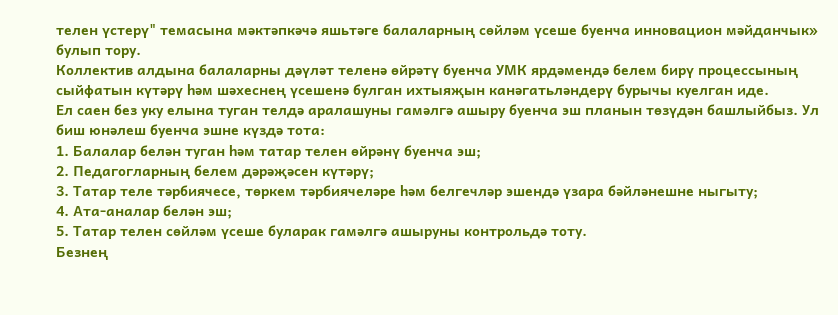телен үстерү" темасына мәктәпкәчә яшьтәге балаларның сөйләм үсеше буенча инновацион мәйданчык» булып тору.
Коллектив алдына балаларны дәүләт теленә өйрәтү буенча УМК ярдәмендә белем бирү процессының сыйфатын күтәрү һәм шәхеснең үсешенә булган ихтыяҗын канәгатьләндерү бурычы куелган иде.
Ел саен без уку елына туган телдә аралашуны гамәлгә ашыру буенча эш планын төзүдән башлыйбыз. Ул биш юнәлеш буенча эшне күздә тота:
1. Балалар белән туган һәм татар телен өйрәнү буенча эш;
2. Педагогларның белем дәрәҗәсен күтәрү;
3. Татар теле тәрбиячесе, төркем тәрбиячеләре һәм белгечләр эшендә үзара бәйләнешне ныгыту;
4. Ата-аналар белән эш;
5. Татар телен сөйләм үсеше буларак гамәлгә ашыруны контрольдә тоту.
Безнең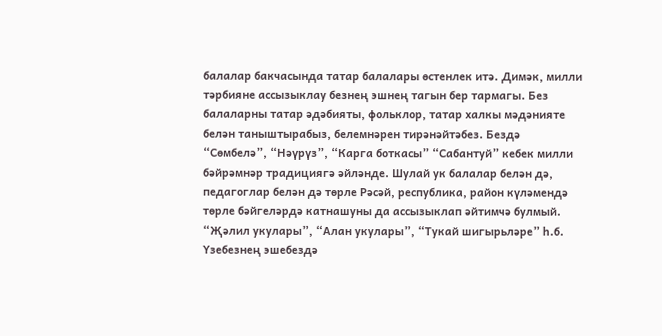балалар бакчасында татар балалары өстенлек итә. Димәк, милли тәрбияне ассызыклау безнең эшнең тагын бер тармагы. Без балаларны татар әдәбияты, фольклор, татар халкы мәдәнияте белән таныштырабыз, белемнәрен тирәнәйтәбез. Бездә “Сөмбелә”, “Нәүрүз”, “Карга боткасы” “Сабантуй” кебек милли бәйрәмнәр традициягә әйләнде. Шулай ук балалар белән дә, педагоглар белән дә төрле Рәсәй, республика, район күләмендә төрле бәйгеләрдә катнашуны да ассызыклап әйтимчә булмый. “Җәлил укулары”, “Алан укулары”, “Тукай шигырьләре” һ.б.
Үзебезнең эшебездә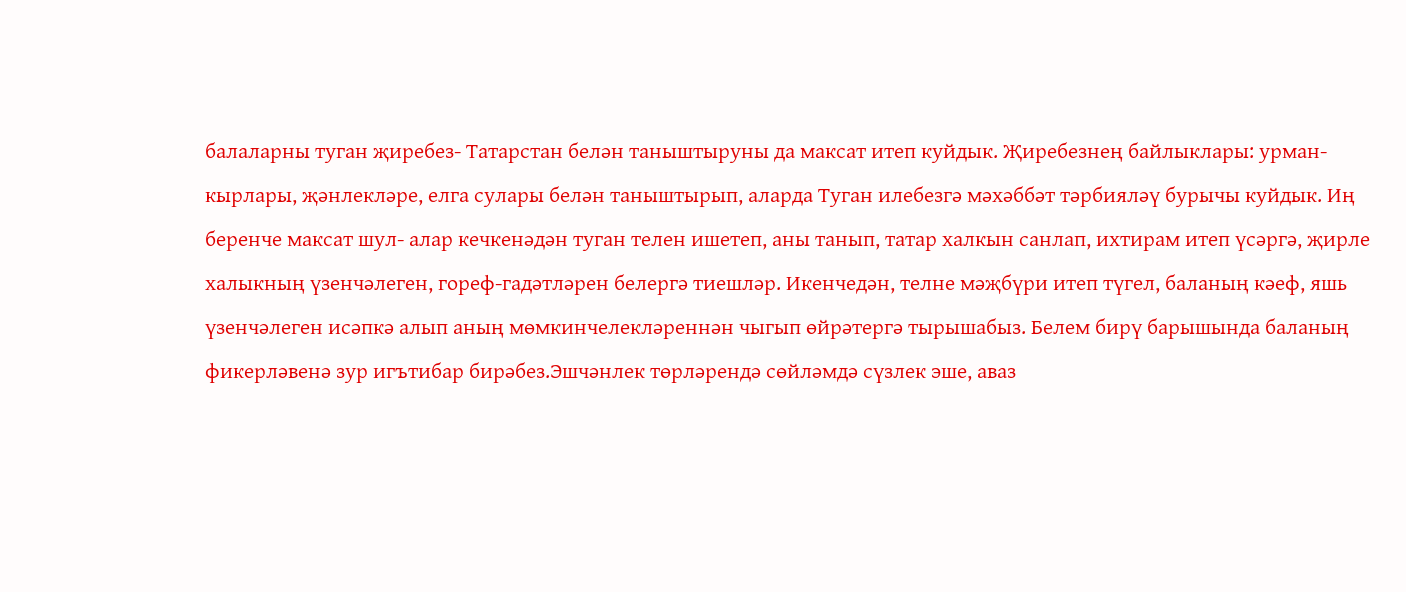балаларны туган җиребез- Татарстан белән таныштыруны да максат итеп куйдык. Җиребезнең байлыклары: урман-кырлары, җәнлекләре, елга сулары белән таныштырып, аларда Туган илебезгә мәхәббәт тәрбияләү бурычы куйдык. Иң беренче максат шул- алар кечкенәдән туган телен ишетеп, аны танып, татар халкын санлап, ихтирам итеп үсәргә, җирле халыкның үзенчәлеген, гореф-гадәтләрен белергә тиешләр. Икенчедән, телне мәҗбүри итеп түгел, баланың кәеф, яшь үзенчәлеген исәпкә алып аның мөмкинчелекләреннән чыгып өйрәтергә тырышабыз. Белем бирү барышында баланың фикерләвенә зур игътибар бирәбез.Эшчәнлек төрләрендә сөйләмдә сүзлек эше, аваз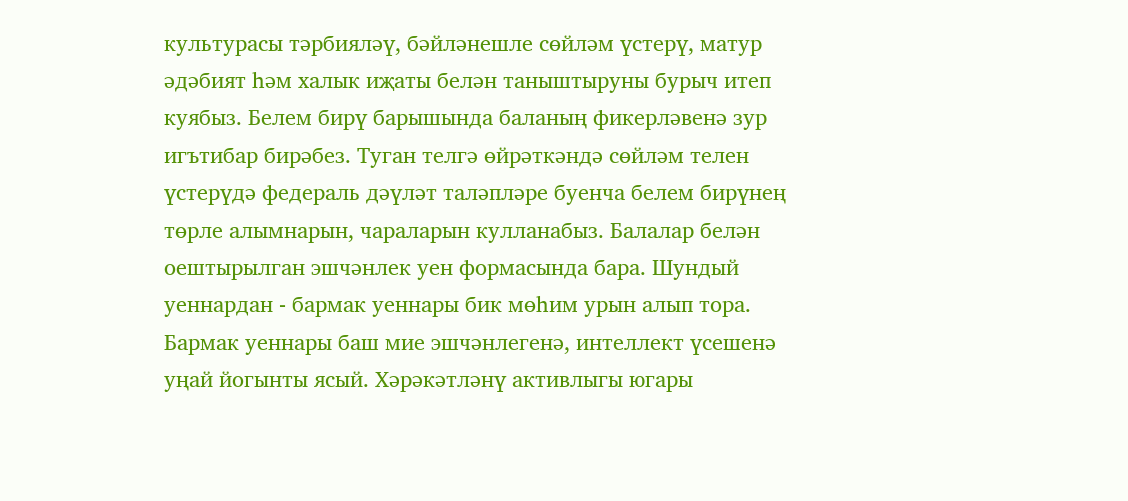культурасы тәрбияләү, бәйләнешле сөйләм үстерү, матур әдәбият һәм халык иҗаты белән таныштыруны бурыч итеп куябыз. Белем бирү барышында баланың фикерләвенә зур игътибар бирәбез. Туган телгә өйрәткәндә сөйләм телен үстерүдә федераль дәүләт таләпләре буенча белем бирүнең төрле алымнарын, чараларын кулланабыз. Балалар белән оештырылган эшчәнлек уен формасында бара. Шундый уеннардан - бармак уеннары бик мөһим урын алып тора. Бармак уеннары баш мие эшчәнлегенә, интеллект үсешенә уңай йогынты ясый. Хәрәкәтләнү активлыгы югары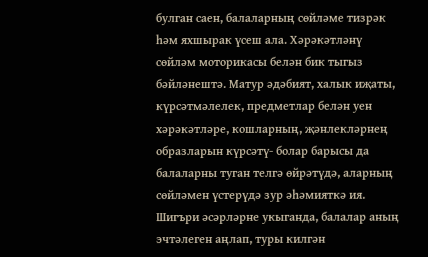булган саен, балаларның сөйләме тизрәк һәм яхшырак үсеш ала. Хәрәкәтләнү сөйләм моторикасы белән бик тыгыз бәйләнештә. Матур әдәбият, халык иҗаты, күрсәтмәлелек, предметлар белән уен хәрәкәтләре, кошларның, җәнлекләрнең образларын күрсәтү- болар барысы да балаларны туган телгә өйрәтүдә, аларның сөйләмен үстерүдә зур әһәмияткә ия. Шигъри әсәрләрне укыганда, балалар аның эчтәлеген аңлап, туры килгән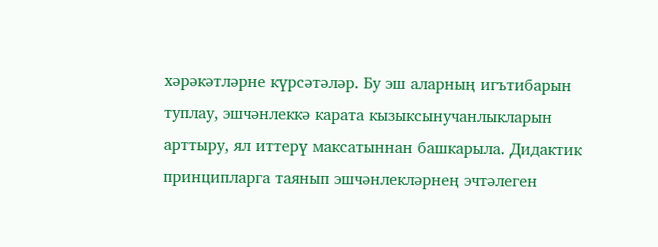хәрәкәтләрне күрсәтәләр. Бу эш аларның игътибарын туплау, эшчәнлеккә карата кызыксынучанлыкларын арттыру, ял иттерү максатыннан башкарыла. Дидактик принципларга таянып эшчәнлекләрнең эчтәлеген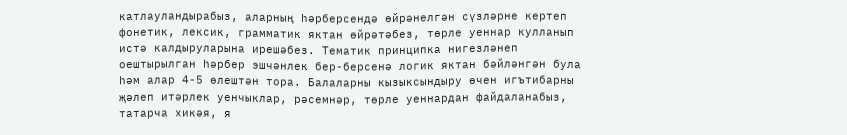катлауландырабыз, аларның һәрберсендә өйрәнелгән сүзләрне кертеп фонетик, лексик, грамматик яктан өйрәтәбез, төрле уеннар кулланып истә калдыруларына ирешәбез. Тематик принципка нигезләнеп оештырылган һәрбер эшчәнлек бер-берсенә логик яктан бәйләнгән була һәм алар 4-5 өлештән тора. Балаларны кызыксындыру өчен игътибарны җәлеп итәрлек уенчыклар, рәсемнәр, төрле уеннардан файдаланабыз, татарча хикәя, я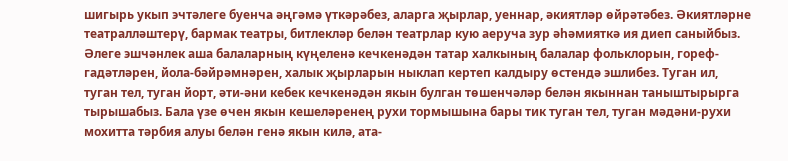шигырь укып эчтәлеге буенча әңгәмә үткәрәбез, аларга җырлар, уеннар, әкиятләр өйрәтәбез. Әкиятләрне театралләштерү, бармак театры, битлекләр белән театрлар кую аеруча зур әһәмияткә ия диеп саныйбыз. Әлеге эшчәнлек аша балаларның күңеленә кечкенәдән татар халкының балалар фольклорын, гореф-гадәтләрен, йола-бәйрәмнәрен, халык җырларын ныклап кертеп калдыру өстендә эшлибез. Туган ил, туган тел, туган йорт, әти-әни кебек кечкенәдән якын булган төшенчәләр белән якыннан таныштырырга тырышабыз. Бала үзе өчен якын кешеләренең рухи тормышына бары тик туган тел, туган мәдәни-рухи мохитта тәрбия алуы белән генә якын килә, ата-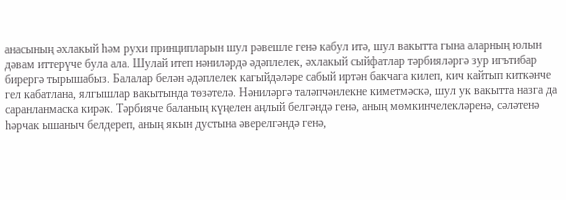анасының әхлакый һәм рухи принципларын шул рәвешле генә кабул итә, шул вакытта гына аларның юлын дәвам иттерүче була ала. Шулай итеп нәниләрдә әдәплелек, әхлакый сыйфатлар тәрбияләргә зур игътибар бирергә тырышабыз. Балалар белән әдәплелек кагыйдәләре сабый иртән бакчага килеп, кич кайтып киткәнче гел кабатлана, ялгышлар вакытында төзәтелә. Нәниләргә таләпчәнлекне киметмәскә, шул ук вакытта назга да саранланмаска кирәк. Тәрбияче баланың күңелен аңлый белгәндә генә, аның мөмкинчелекләренә, сәләтенә һәрчак ышаныч белдереп, аның якын дустына әверелгәндә генә,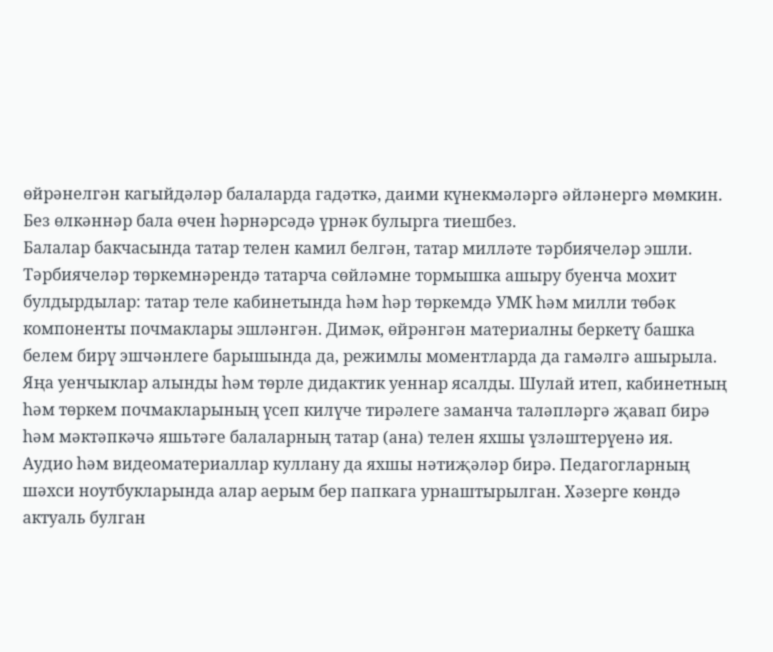өйрәнелгән кагыйдәләр балаларда гадәткә, даими күнекмәләргә әйләнергә мөмкин. Без өлкәннәр бала өчен һәрнәрсәдә үрнәк булырга тиешбез.
Балалар бакчасында татар телен камил белгән, татар милләте тәрбиячеләр эшли. Тәрбиячеләр төркемнәрендә татарча сөйләмне тормышка ашыру буенча мохит булдырдылар: татар теле кабинетында һәм һәр төркемдә УМК һәм милли төбәк компоненты почмаклары эшләнгән. Димәк, өйрәнгән материалны беркетү башка белем бирү эшчәнлеге барышында да, режимлы моментларда да гамәлгә ашырыла. Яңа уенчыклар алынды һәм төрле дидактик уеннар ясалды. Шулай итеп, кабинетның һәм төркем почмакларының үсеп килүче тирәлеге заманча таләпләргә җавап бирә һәм мәктәпкәчә яшьтәге балаларның татар (ана) телен яхшы үзләштерүенә ия.
Аудио һәм видеоматериаллар куллану да яхшы нәтиҗәләр бирә. Педагогларның шәхси ноутбукларында алар аерым бер папкага урнаштырылган. Хәзерге көндә актуаль булган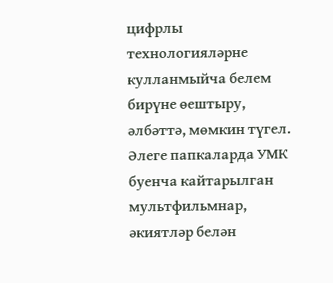цифрлы технологияләрне кулланмыйча белем бирүне өештыру, әлбәттә, мөмкин түгел. Әлеге папкаларда УМК буенча кайтарылган мультфильмнар, әкиятләр белән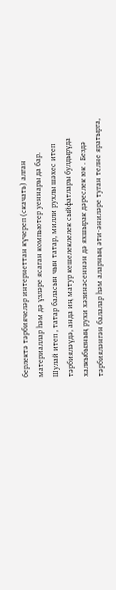берлектә тәрбиячеләр интернеттан күчереп (скачать) алган материаллар һәм дә үзләре ясаган компьютер уеннары да бар.
Шулай итеп , татар баласын чын татар, милли рухлы шәхес итеп тәрбияләүдә, анда иң матур кешелеклелек сыйфатлары булдырүда халкыбызның рухи хәзинәсеннән дә яхшырак дәреслек юк . Бездә тәрбияләнгән балалар һәм аларның әти-әниләре туган телне яратырга,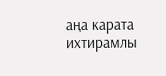аңа карата ихтирамлы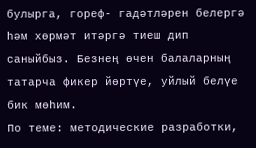булырга, гореф- гадәтләрен белергә һәм хөрмәт итәргә тиеш дип саныйбыз. Безнең өчен балаларның татарча фикер йөртүе, уйлый белүе бик мөһим.
По теме: методические разработки,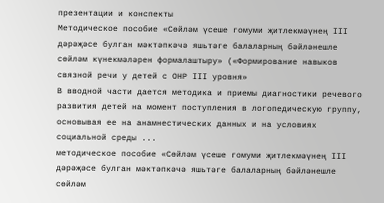презентации и конспекты
Методическое пособие «Сөйләм үсеше гомуми җитлекмәүнең III дәрәҗәсе булган мәктәпкәчә яшьтәге балаларның бәйләнешле сөйләм күнекмәләрен формалаштыру» («Формирование навыков связной речи у детей с ОНР III уровня»
В вводной части дается методика и приемы диагностики речевого развития детей на момент поступления в логопедическую группу, основывая ее на анамнестических данных и на условиях социальной среды ...
методическое пособие «Сөйләм үсеше гомуми җитлекмәүнең III дәрәҗәсе булган мәктәпкәчә яшьтәге балаларның бәйләнешле сөйләм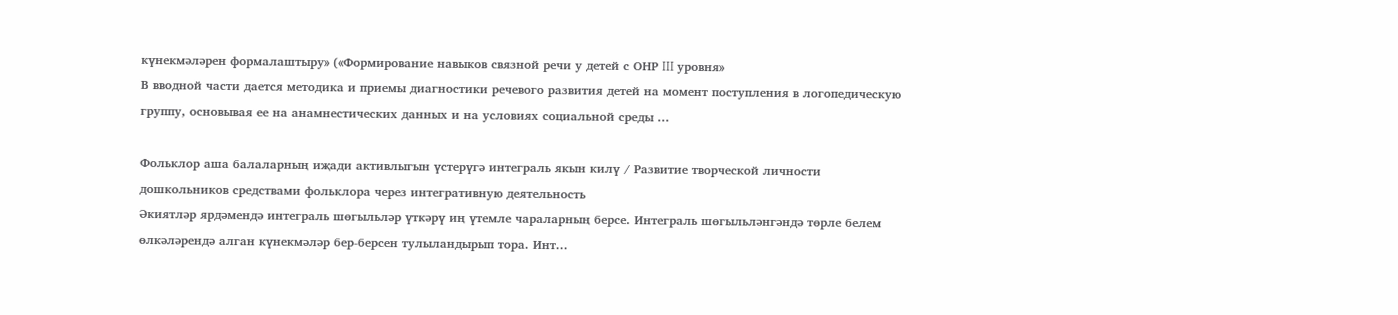күнекмәләрен формалаштыру» («Формирование навыков связной речи у детей с ОНР III уровня»
В вводной части дается методика и приемы диагностики речевого развития детей на момент поступления в логопедическую группу, основывая ее на анамнестических данных и на условиях социальной среды ...

Фольклор аша балаларның иҗади активлыгын үстерүгә интеграль якын килү / Развитие творческой личности дошкольников средствами фольклора через интегративную деятельность
Әкиятләр ярдәмендә интеграль шөгыльләр үткәрү иң үтемле чараларның берсе. Интеграль шөгыльләнгәндә төрле белем өлкәләрендә алган күнекмәләр бер-берсен тулыландырып тора. Инт...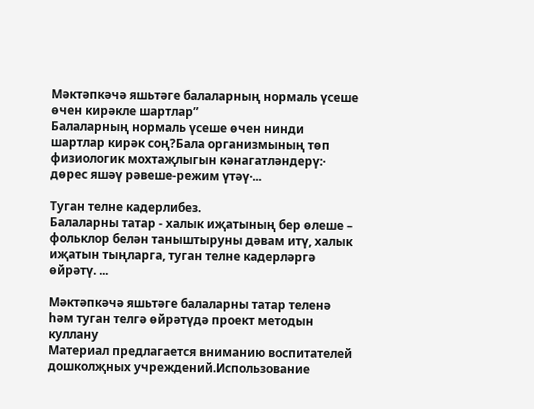Мәктәпкәчә яшьтәге балаларның нормаль үсеше өчен кирәкле шартлар”
Балаларның нормаль үсеше өчен нинди шартлар кирәк соң?Бала организмының төп физиологик мохтаҗлыгын кәнагатләндерү:· дөрес яшәү рәвеше-режим үтәү·...

Туган телне кадерлибез.
Балаларны татар - халык иҗатының бер өлеше – фольклор белән таныштыруны дәвам итү, халык иҗатын тыңларга, туган телне кадерләргә өйрәтү. ...

Мәктәпкәчә яшьтәге балаларны татар теленә һәм туган телгә өйрәтүдә проект методын куллану
Материал предлагается вниманию воспитателей дошколҗных учреждений.Использование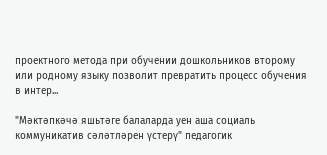проектного метода при обучении дошкольников второму или родному языку позволит превратить процесс обучения в интер...

"Мәктәпкәчә яшьтәге балаларда уен аша социаль коммуникатив сәләтләрен үстерү" педагогик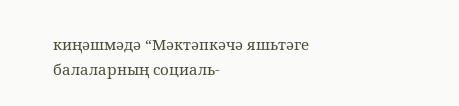киңәшмәдә “Мәктәпкәчә яшьтәге балаларның социаль-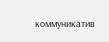коммуникатив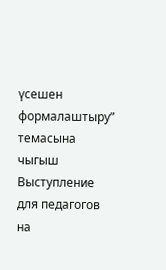үсешен формалаштыру” темасына чыгыш
Выступление для педагогов на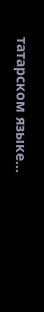татарском языке...